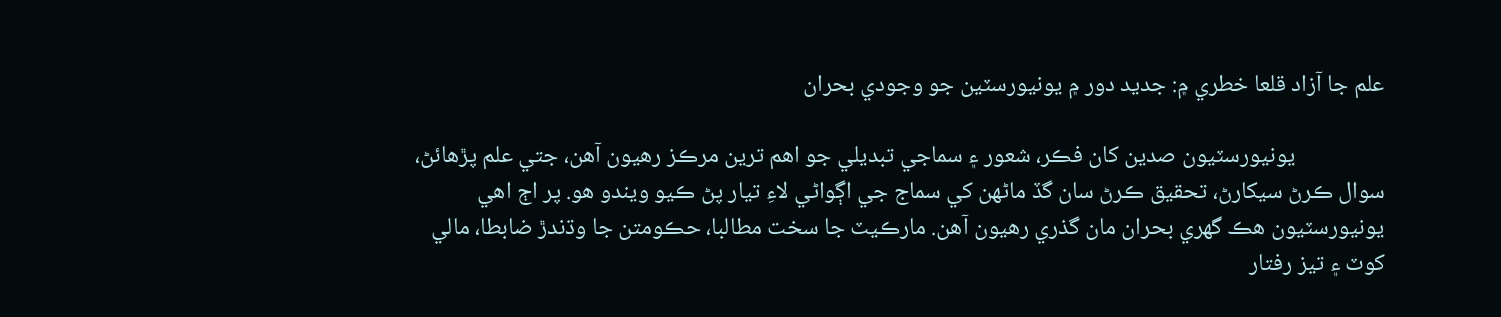علم جا آزاد قلعا خطري ۾: جديد دور ۾ يونيورسٽين جو وجودي بحران

                 يونيورسٽيون صدين کان فڪر، شعور ۽ سماجي تبديلي جو اهم ترين مرڪز رهيون آهن، جتي علم پڙهائڻ، سوال ڪرڻ سيکارڻ، تحقيق ڪرڻ سان گڏ ماڻهن کي سماج جي اڳواڻي لاءِ تيار پڻ ڪيو ويندو هو. پر اڄ اهي يونيورسٽيون هڪ گهري بحران مان گذري رهيون آهن. مارڪيٽ جا سخت مطالبا، حڪومتن جا وڌندڙ ضابطا، مالي کوٽ ۽ تيز رفتار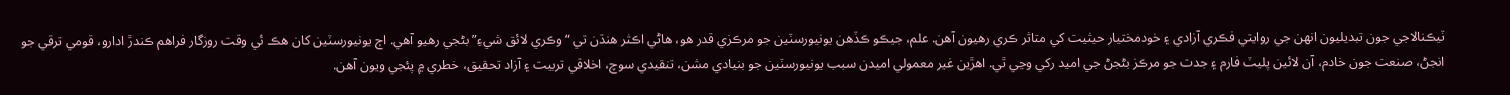ٽيڪنالاجي جون تبديليون انهن جي روايتي فڪري آزادي ۽ خودمختيار حيثيت کي متاثر ڪري رهيون آهن. علم، جيڪو ڪڏهن يونيورسٽين جو مرڪزي قدر هو، هاڻي اڪثر هنڌن تي “وڪري لائق شيءِ” بڻجي رهيو آهي. اڄ يونيورسٽين کان هڪ ئي وقت روزگار فراهم ڪندڙ ادارو، قومي ترقي جو انجڻ، صنعت جون خادم، آن لائين پليٽ فارم ۽ جدت جو مرڪز بڻجڻ جي اميد رکي وڃي ٿي. اهڙين غير معمولي اميدن سبب يونيورسٽين جو بنيادي مشن، تنقيدي سوچ، اخلاقي تربيت ۽ آزاد تحقيق، خطري ۾ پئجي ويون آهن.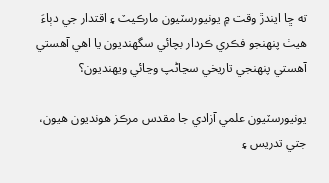ته ڇا ايندڙ وقت ۾ يونيورسٽيون مارڪيٽ ۽ اقتدار جي دٻاءَ هيٺ پنهنجو فڪري ڪردار بچائي سگهنديون يا اهي آهستي آهستي پنهنجي تاريخي سڃاڻپ وڃائي ويهنديون؟

يونيورسٽيون علمي آزادي جا مقدس مرڪز هونديون هيون، جتي تدريس ۽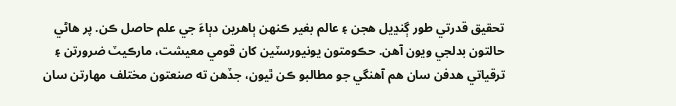تحقيق قدرتي طور ڳنڍيل هجن ۽ عالم بغير ڪنهن ٻاهرين دٻاءَ جي علم حاصل ڪن. پر هاڻي حالتون بدلجي ويون آهن. حڪومتون يونيورسٽين کان قومي معيشت، مارڪيٽ ضرورتن ۽ ترقياتي هدفن سان هم آهنگي جو مطالبو ڪن ٿيون، جڏهن ته صنعتون مختلف مهارتن سان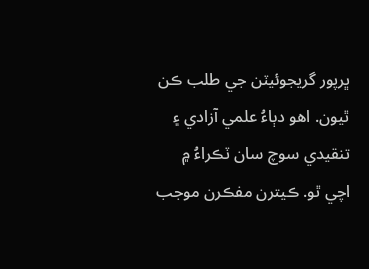ڀرپور گريجوئيٽن جي طلب ڪن ٿيون. اهو دٻاءُ علمي آزادي ۽ تنقيدي سوچ سان ٽڪراءُ ۾ اچي ٿو. ڪيترن مفڪرن موجب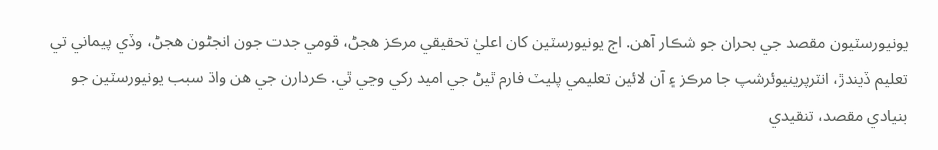يونيورسٽيون مقصد جي بحران جو شڪار آهن. اڄ يونيورسٽين کان اعليٰ تحقيقي مرڪز هجڻ، قومي جدت جون انجڻون هجڻ، وڏي پيماني تي تعليم ڏيندڙ، انٽرپرينيوئرشپ جا مرڪز ۽ آن لائين تعليمي پليٽ فارم ٿيڻ جي اميد رکي وڃي ٿي. ڪردارن جي هن واڌ سبب يونيورسٽين جو بنيادي مقصد، تنقيدي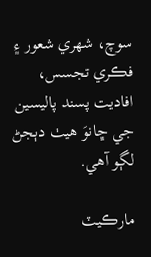سوچ، شهري شعور ۽ فڪري تجسس، افاديت پسند پاليسين جي ڇانوَ هيٺ دٻجڻ لڳو آهي.

مارڪيٽ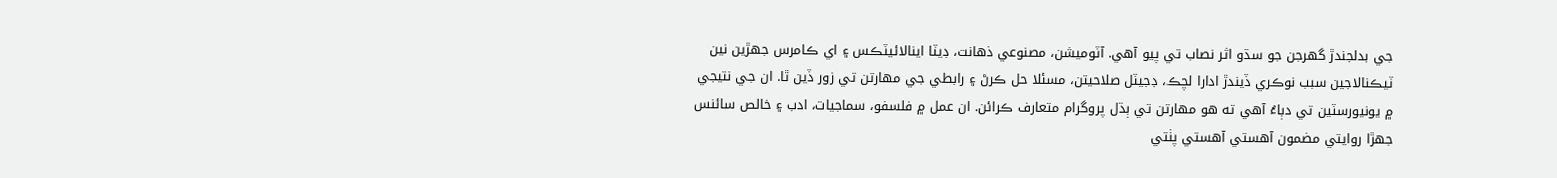جي بدلجندڙ گهرجن جو سڌو اثر نصاب تي پيو آهي. آٽوميشن، مصنوعي ذهانت، ڊيٽا اينالائيٽڪس ۽ اي ڪامرس جهڙين نين ٽيڪنالاجين سبب نوڪري ڏيندڙ ادارا لچڪ، ڊجيٽل صلاحيتن، مسئلا حل ڪرڻ ۽ رابطي جي مهارتن تي زور ڏين ٿا. ان جي نتيجي ۾ يونيورسٽين تي دٻاءُ آهي ته هو مهارتن تي ٻڌل پروگرام متعارف ڪرائن. ان عمل ۾ فلسفو، سماجيات، ادب ۽ خالص سائنس جهڙا روايتي مضمون آهستي آهستي پٺتي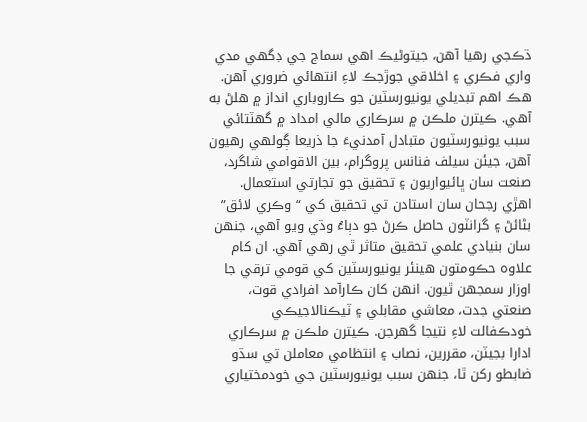ڌڪجي رهيا آهن، جيتوڻيڪ اهي سماج جي ڊگهي مدي واري فڪري ۽ اخلاقي جوڙجڪ لاءِ انتهائي ضروري آهن. هڪ اهم تبديلي يونيورسٽين جو ڪاروباري انداز ۾ هلڻ به آهي. ڪيترن ملڪن ۾ سرڪاري مالي امداد ۾ گهٽتائي سبب يونيورسٽيون متبادل آمدنيءَ جا ذريعا ڳولهي رهيون آهن، جيئن سيلف فنانس پروگرام، بين الاقوامي شاگرد، صنعت سان ڀائيواريون ۽ تحقيق جو تجارتي استعمال. اهڙي رجحان سان استادن تي تحقيق کي “وڪري لائق” بڻائڻ ۽ گرانٽون حاصل ڪرڻ جو دٻاءُ وڌي ويو آهي، جنهن سان بنيادي علمي تحقيق متاثر ٿي رهي آهي. ان کام علاوه حڪومتون هينئر يونيورسٽين کي قومي ترقي جا اوزار سمجهن ٿيون. انهن کان ڪارآمد افرادي قوت، صنعتي جدت، معاشي مقابلي ۽ ٽيڪنالاجيڪي خودڪفالت لاءِ نتيجا گهرجن. ڪيترن ملڪن ۾ سرڪاري ادارا بجيٽن، مقررين، نصاب ۽ انتظامي معاملن تي سڌو ضابطو رکن ٿا، جنهن سبب يونيورسٽين جي خودمختياري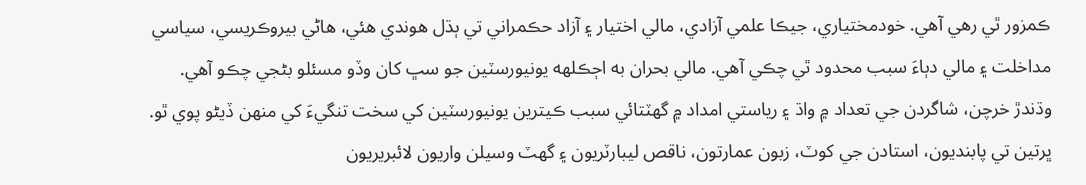ڪمزور ٿي رهي آهي. خودمختياري، جيڪا علمي آزادي، مالي اختيار ۽ آزاد حڪمراني تي ٻڌل هوندي هئي، هاڻي بيروڪريسي، سياسي مداخلت ۽ مالي دٻاءَ سبب محدود ٿي چڪي آهي. مالي بحران به اڄڪلهه يونيورسٽين جو سڀ کان وڏو مسئلو بڻجي چڪو آهي. وڌندڙ خرچن، شاگردن جي تعداد ۾ واڌ ۽ رياستي امداد ۾ گهٽتائي سبب ڪيترين يونيورسٽين کي سخت تنگيءَ کي منهن ڏيڻو پوي ٿو. ڀرتين تي پابنديون، استادن جي کوٽ، زبون عمارتون، ناقص ليبارٽريون ۽ گهٽ وسيلن واريون لائبريريون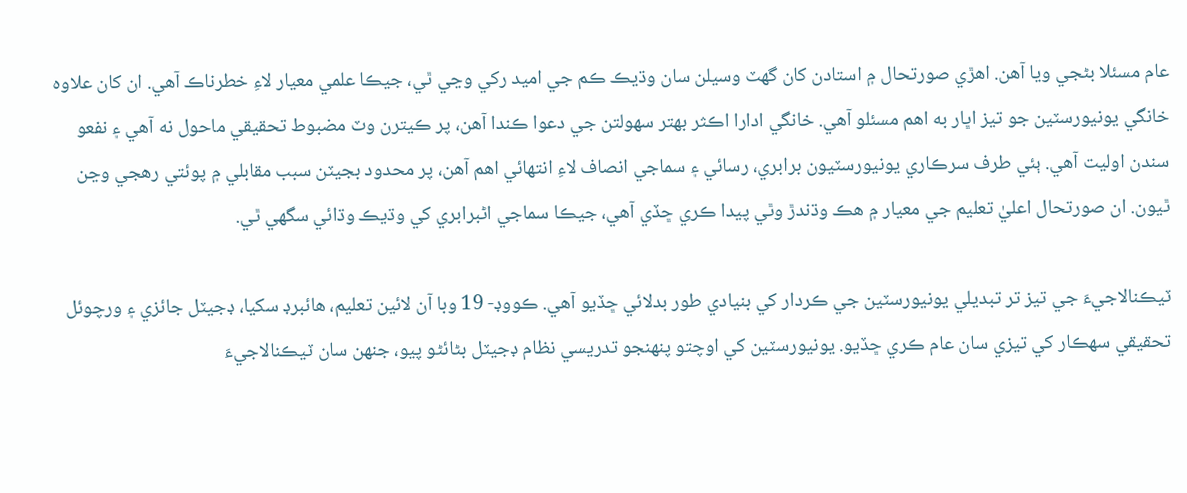عام مسئلا بڻجي ويا آهن. اهڙي صورتحال ۾ استادن کان گهٽ وسيلن سان وڌيڪ ڪم جي اميد رکي وڃي ٿي، جيڪا علمي معيار لاءِ خطرناڪ آهي. ان کان علاوه خانگي يونيورسٽين جو تيز اڀار به اهم مسئلو آهي. خانگي ادارا اڪثر بهتر سهولتن جي دعوا ڪندا آهن، پر ڪيترن وٽ مضبوط تحقيقي ماحول نه آهي ۽ نفعو سندن اوليت آهي. ٻئي طرف سرڪاري يونيورسٽيون برابري، رسائي ۽ سماجي انصاف لاءِ انتهائي اهم آهن، پر محدود بجيٽن سبب مقابلي ۾ پوئتي رهجي وڃن ٿيون. ان صورتحال اعليٰ تعليم جي معيار ۾ هڪ وڌندڙ وٿي پيدا ڪري ڇڏي آهي، جيڪا سماجي اڻبرابري کي وڌيڪ وڌائي سگهي ٿي.

ٽيڪنالاجيءَ جي تيز تر تبديلي يونيورسٽين جي ڪردار کي بنيادي طور بدلائي ڇڏيو آهي. ڪووڊ- 19 وبا آن لائين تعليم، هائبرڊ سکيا، ڊجيٽل جائزي ۽ ورچوئل تحقيقي سهڪار کي تيزي سان عام ڪري ڇڏيو. يونيورسٽين کي اوچتو پنهنجو تدريسي نظام ڊجيٽل بڻائڻو پيو، جنهن سان ٽيڪنالاجيءَ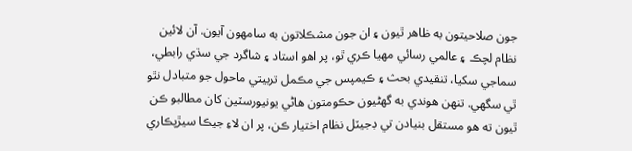جون صلاحيتون به ظاهر ٿيون ۽ ان جون مشڪلاتون به سامهون آيون. آن لائين نظام لچڪ ۽ عالمي رسائي مهيا ڪري ٿو، پر اهو استاد ۽ شاگرد جي سڌي رابطي، سماجي سکيا، تنقيدي بحث ۽ ڪيمپس جي مڪمل تربيتي ماحول جو متبادل نٿو ٿي سگهي. تنهن هوندي به گهڻيون حڪومتون هاڻي يونيورسٽين کان مطالبو ڪن ٿيون ته هو مستقل بنيادن تي ڊجيٽل نظام اختيار ڪن، پر ان لاءِ جيڪا سيڙپڪاري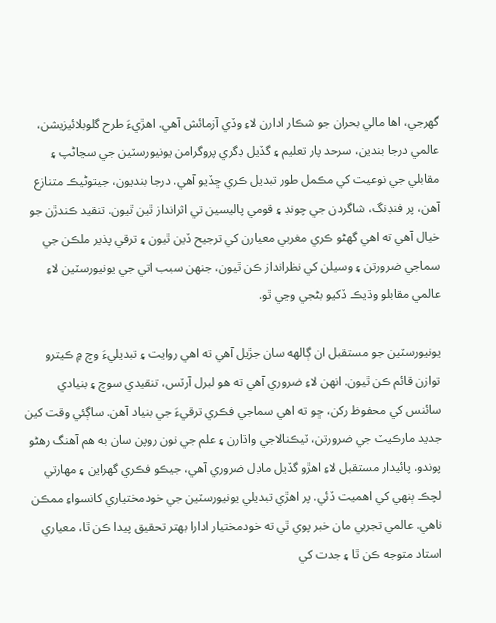گهرجي، اها مالي بحران جو شڪار ادارن لاءِ وڏي آزمائش آهي. اهڙيءَ طرح گلوبلائيزيشن، عالمي درجا بندين، سرحد پار تعليم ۽ گڏيل ڊگري پروگرامن يونيورسٽين جي سڃاڻپ ۽ مقابلي جي نوعيت کي مڪمل طور تبديل ڪري ڇڏيو آهي. درجا بنديون، جيتوڻيڪ متنازع آهن، پر فنڊنگ، شاگردن جي چونڊ ۽ قومي پاليسين تي اثرانداز ٿين ٿيون. تنقيد ڪندڙن جو خيال آهي ته اهي گهڻو ڪري مغربي معيارن کي ترجيح ڏين ٿيون ۽ ترقي پذير ملڪن جي سماجي ضرورتن ۽ وسيلن کي نظرانداز ڪن ٿيون، جنهن سبب اتي جي يونيورسٽين لاءِ عالمي مقابلو وڌيڪ ڏکيو بڻجي وڃي ٿو.

يونيورسٽين جو مستقبل ان ڳالهه سان جڙيل آهي ته اهي روايت ۽ تبديليءَ وچ ۾ ڪيترو توازن قائم ڪن ٿيون. انهن لاءِ ضروري آهي ته هو لبرل آرٽس، تنقيدي سوچ ۽ بنيادي سائنس کي محفوظ رکن، ڇو ته اهي سماجي فڪري ترقيءَ جي بنياد آهن. ساڳئي وقت کين جديد مارڪيٽ جي ضرورتن، ٽيڪنالاجي واڌارن ۽ علم جي نون روپن سان به هم آهنگ رهڻو پوندو. پائيدار مستقبل لاءِ اهڙو گڏيل ماڊل ضروري آهي، جيڪو فڪري گهراين ۽ مهارتي لچڪ ٻنهي کي اهميت ڏئي. پر اهڙي تبديلي يونيورسٽين جي خودمختياري کانسواءِ ممڪن ناهي. عالمي تجربي مان خبر پوي ٿي ته خودمختيار ادارا بهتر تحقيق پيدا ڪن ٿا، معياري استاد متوجه ڪن ٿا ۽ جدت کي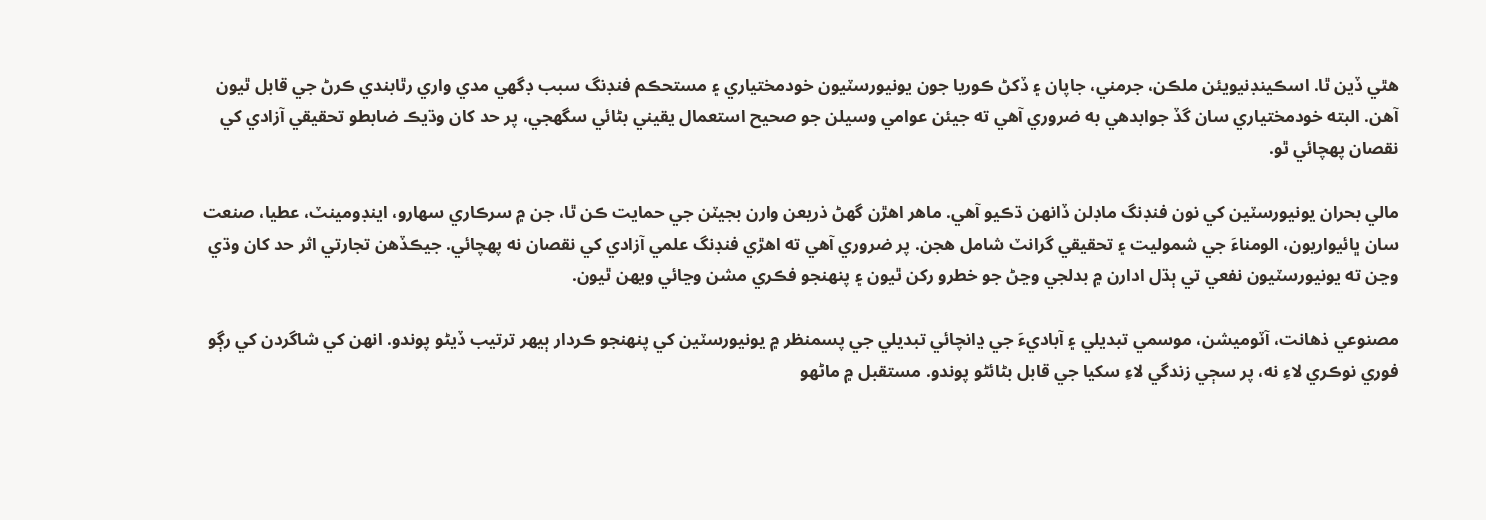هٿي ڏين ٿا. اسڪينڊنيويئن ملڪن، جرمني، جاپان ۽ ڏکڻ ڪوريا جون يونيورسٽيون خودمختياري ۽ مستحڪم فنڊنگ سبب ڊگهي مدي واري رٿابندي ڪرڻ جي قابل ٿيون آهن. البته خودمختياري سان گڏ جوابدهي به ضروري آهي ته جيئن عوامي وسيلن جو صحيح استعمال يقيني بڻائي سگهجي، پر حد کان وڌيڪ ضابطو تحقيقي آزادي کي نقصان پهچائي ٿو.

مالي بحران يونيورسٽين کي نون فنڊنگ ماڊلن ڏانهن ڌڪيو آهي. ماهر اهڙن گهڻ ذريعن وارن بجيٽن جي حمايت ڪن ٿا، جن ۾ سرڪاري سهارو، اينڊومينٽ، عطيا، صنعت سان ڀائيواريون، الومناءَ جي شموليت ۽ تحقيقي گرانٽ شامل هجن. پر ضروري آهي ته اهڙي فنڊنگ علمي آزادي کي نقصان نه پهچائي. جيڪڏهن تجارتي اثر حد کان وڌي وڃن ته يونيورسٽيون نفعي تي ٻڌل ادارن ۾ بدلجي وڃڻ جو خطرو رکن ٿيون ۽ پنهنجو فڪري مشن وڃائي ويهن ٿيون.

مصنوعي ذهانت، آٽوميشن، موسمي تبديلي ۽ آباديءَ جي ڍانچائي تبديلي جي پسمنظر ۾ يونيورسٽين کي پنهنجو ڪردار ٻيهر ترتيب ڏيڻو پوندو. انهن کي شاگردن کي رڳو فوري نوڪري لاءِ نه، پر سڄي زندگي لاءِ سکيا جي قابل بڻائڻو پوندو. مستقبل ۾ ماڻهو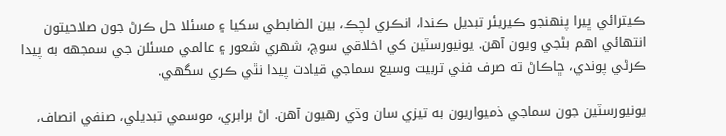ڪيترائي ڀيرا پنهنجو ڪيريئر تبديل ڪندا، انڪري لچڪ، بين الضابطي سکيا ۽ مسئلا حل ڪرڻ جون صلاحيتون انتهائي اهم بڻجي ويون آهن. يونيورسٽين کي اخلاقي سوچ، شهري شعور ۽ عالمي مسئلن جي سمجهه به پيدا ڪرڻي پوندي، ڇاڪاڻ ته صرف فني تربيت وسيع سماجي قيادت پيدا نٿي ڪري سگهي.

يونيورسٽين جون سماجي ذميواريون به تيزي سان وڌي رهيون آهن. اڻ برابري، موسمي تبديلي، صنفي انصاف،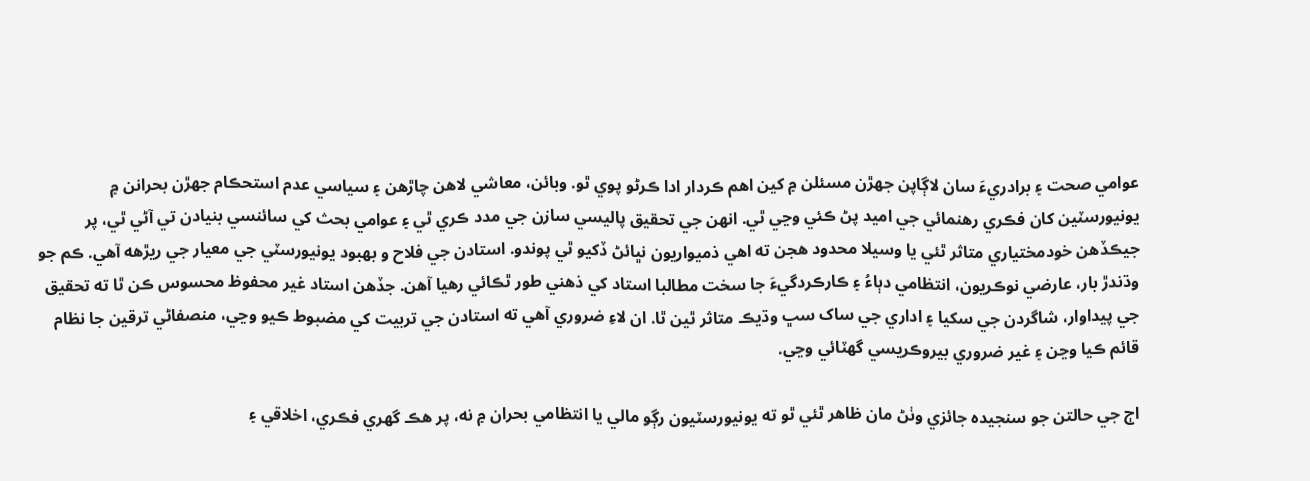عوامي صحت ۽ برادريءَ سان لاڳاپن جهڙن مسئلن ۾ کين اهم ڪردار ادا ڪرڻو پوي ٿو. وبائن، معاشي لاهن چاڙهن ۽ سياسي عدم استحڪام جهڙن بحرانن ۾ يونيورسٽين کان فڪري رهنمائي جي اميد پڻ ڪئي وڃي ٿي. انهن جي تحقيق پاليسي سازن جي مدد ڪري ٿي ۽ عوامي بحث کي سائنسي بنيادن تي آڻي ٿي، پر جيڪڏهن خودمختياري متاثر ٿئي يا وسيلا محدود هجن ته اهي ذميواريون نڀائڻ ڏکيو ٿي پوندو. استادن جي فلاح و بهبود يونيورسٽي جي معيار جي ريڙهه آهي. ڪم جو وڌندڙ بار، عارضي نوڪريون، انتظامي دٻاءُ ۽ ڪارڪردگيءَ جا سخت مطالبا استاد کي ذهني طور ٿڪائي رهيا آهن. جڏهن استاد غير محفوظ محسوس ڪن ٿا ته تحقيق جي پيداوار، شاگردن جي سکيا ۽ اداري جي ساک سڀ وڌيڪ متاثر ٿين ٿا. ان لاءِ ضروري آهي ته استادن جي تربيت کي مضبوط ڪيو وڃي، منصفاڻي ترقين جا نظام قائم ڪيا وڃن ۽ غير ضروري بيروڪريسي گهٽائي وڃي.

اڄ جي حالتن جو سنجيده جائزي وٺڻ مان ظاهر ٿئي ٿو ته يونيورسٽيون رڳو مالي يا انتظامي بحران ۾ نه، پر هڪ گهري فڪري، اخلاقي ۽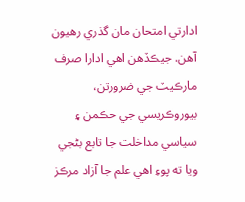ادارتي امتحان مان گذري رهيون آهن. جيڪڏهن اهي ادارا صرف مارڪيٽ جي ضرورتن، بيوروڪريسي جي حڪمن ۽ سياسي مداخلت جا تابع بڻجي ويا ته پوءِ اهي علم جا آزاد مرڪز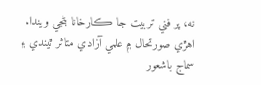نه، پر فني تربيت جا ڪارخانا بڻجي ويندا. اهڙي صورتحال ۾ علمي آزادي متاثر ٿيندي ۽ سماج باشعور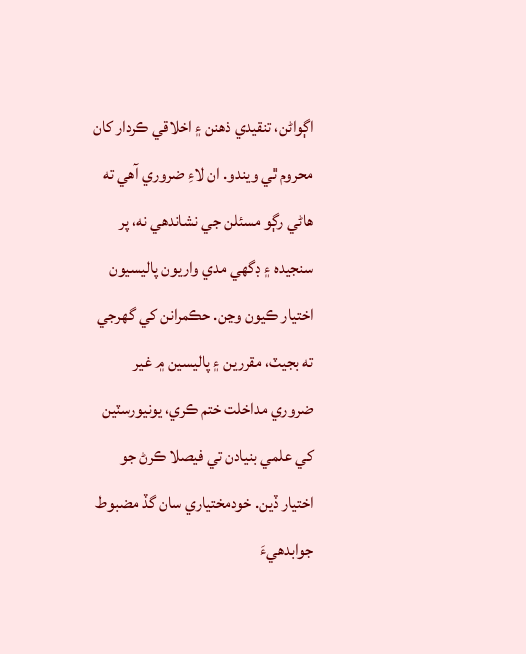اڳواڻن، تنقيدي ذهنن ۽ اخلاقي ڪردار کان محروم ٿي ويندو. ان لاءِ ضروري آهي ته هاڻي رڳو مسئلن جي نشاندهي نه، پر سنجيده ۽ ڊگهي مدي واريون پاليسيون اختيار ڪيون وڃن. حڪمرانن کي گهرجي ته بجيٽ، مقررين ۽ پاليسين ۾ غير ضروري مداخلت ختم ڪري، يونيورسٽين کي علمي بنيادن تي فيصلا ڪرڻ جو اختيار ڏين. خودمختياري سان گڏ مضبوط جوابدهيءَ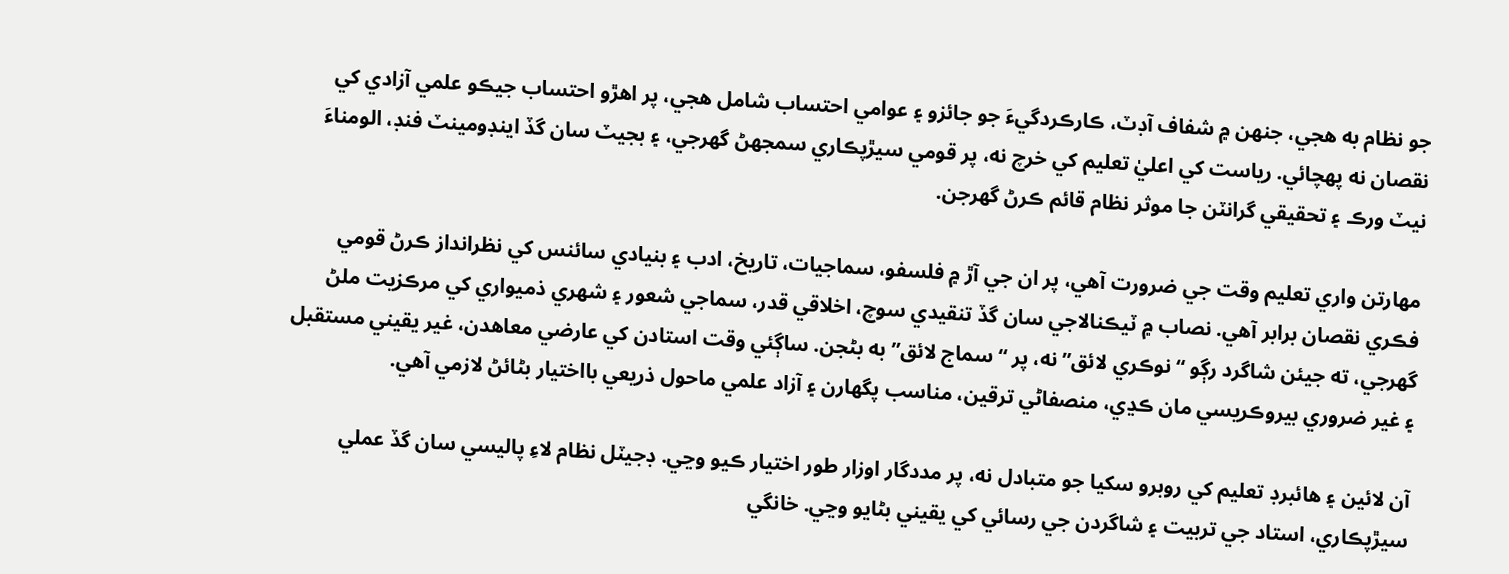جو نظام به هجي، جنهن ۾ شفاف آڊٽ، ڪارڪردگيءَ جو جائزو ۽ عوامي احتساب شامل هجي، پر اهڙو احتساب جيڪو علمي آزادي کي نقصان نه پهچائي. رياست کي اعليٰ تعليم کي خرچ نه، پر قومي سيڙپڪاري سمجهڻ گهرجي، ۽ بجيٽ سان گڏ اينڊومينٽ فنڊ، الومناءَ نيٽ ورڪ ۽ تحقيقي گرانٽن جا موثر نظام قائم ڪرڻ گهرجن.

مهارتن واري تعليم وقت جي ضرورت آهي، پر ان جي آڙ ۾ فلسفو، سماجيات، تاريخ، ادب ۽ بنيادي سائنس کي نظرانداز ڪرڻ قومي فڪري نقصان برابر آهي. نصاب ۾ ٽيڪنالاجي سان گڏ تنقيدي سوچ، اخلاقي قدر، سماجي شعور ۽ شهري ذميواري کي مرڪزيت ملڻ گهرجي، ته جيئن شاگرد رڳو “نوڪري لائق” نه، پر “سماج لائق” به بڻجن. ساڳئي وقت استادن کي عارضي معاهدن، غير يقيني مستقبل ۽ غير ضروري بيروڪريسي مان ڪڍي، منصفاڻي ترقين، مناسب پگهارن ۽ آزاد علمي ماحول ذريعي بااختيار بڻائڻ لازمي آهي.

آن لائين ۽ هائبرڊ تعليم کي روبرو سکيا جو متبادل نه، پر مددگار اوزار طور اختيار ڪيو وڃي. ڊجيٽل نظام لاءِ پاليسي سان گڏ عملي سيڙپڪاري، استاد جي تربيت ۽ شاگردن جي رسائي کي يقيني بڻايو وڃي. خانگي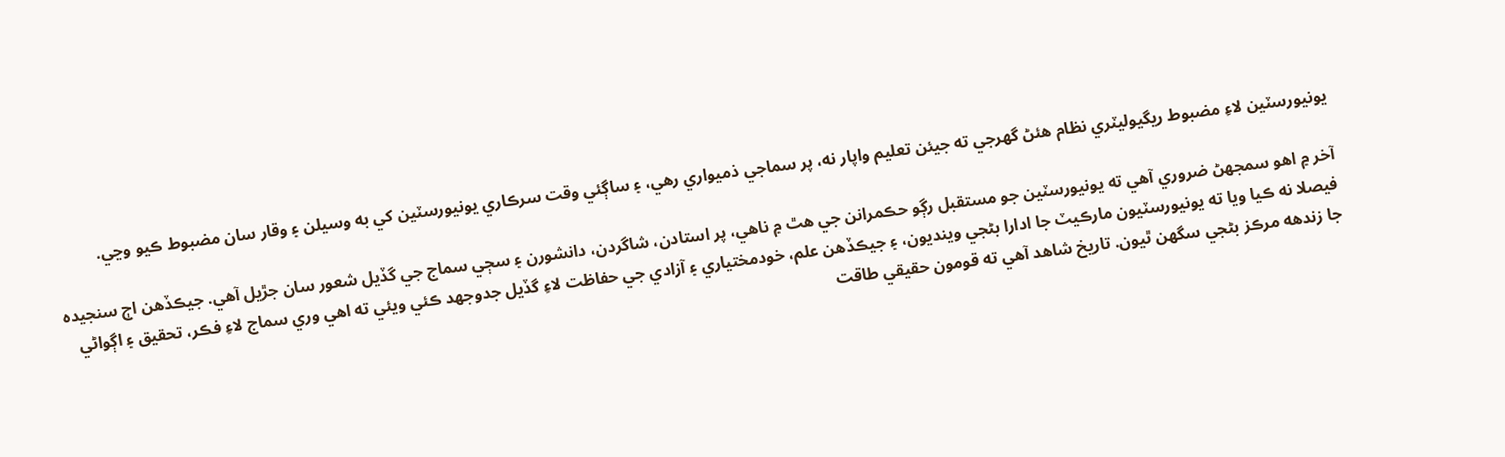يونيورسٽين لاءِ مضبوط ريگيوليٽري نظام هئڻ گهرجي ته جيئن تعليم واپار نه، پر سماجي ذميواري رهي، ۽ ساڳئي وقت سرڪاري يونيورسٽين کي به وسيلن ۽ وقار سان مضبوط ڪيو وڃي.

آخر ۾ اهو سمجهڻ ضروري آهي ته يونيورسٽين جو مستقبل رڳو حڪمرانن جي هٿ ۾ ناهي، پر استادن، شاگردن، دانشورن ۽ سڄي سماج جي گڏيل شعور سان جڙيل آهي. جيڪڏهن اڄ سنجيده فيصلا نه ڪيا ويا ته يونيورسٽيون مارڪيٽ جا ادارا بڻجي وينديون، ۽ جيڪڏهن علم، خودمختياري ۽ آزادي جي حفاظت لاءِ گڏيل جدوجهد ڪئي ويئي ته اهي وري سماج لاءِ فڪر، تحقيق ۽ اڳواڻي جا زندهه مرڪز بڻجي سگهن ٿيون. تاريخ شاهد آهي ته قومون حقيقي طاقت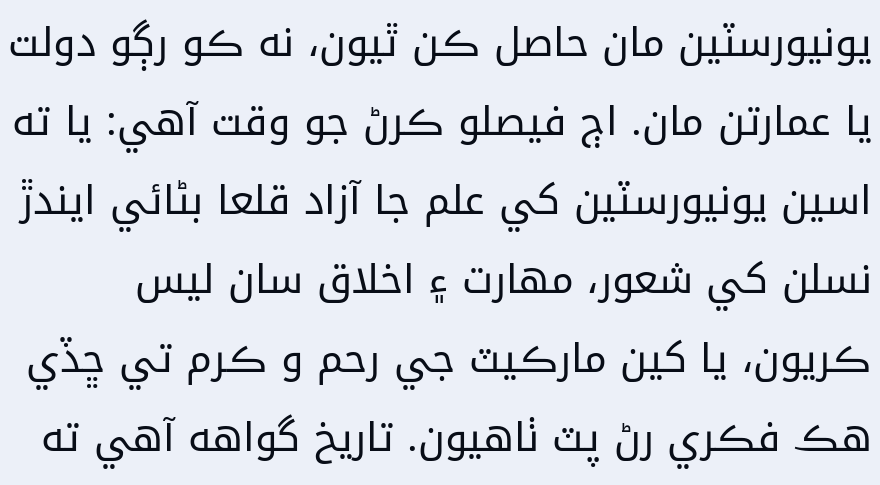يونيورسٽين مان حاصل ڪن ٿيون، نه ڪو رڳو دولت يا عمارتن مان. اڄ فيصلو ڪرڻ جو وقت آهي: يا ته اسين يونيورسٽين کي علم جا آزاد قلعا بڻائي ايندڙ نسلن کي شعور، مهارت ۽ اخلاق سان ليس ڪريون، يا کين مارڪيٽ جي رحم و ڪرم تي ڇڏي هڪ فڪري رڻ پٽ ٺاهيون. تاريخ گواهه آهي ته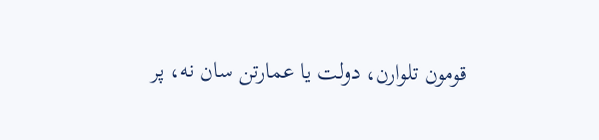قومون تلوارن، دولت يا عمارتن سان نه، پر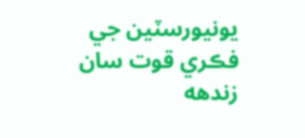يونيورسٽين جي فڪري قوت سان زندهه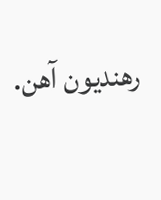رهنديون آهن.